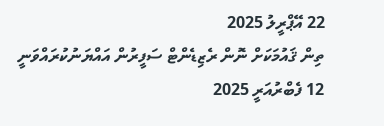22 އޭޕްރީލު 2025
ތިން ޤައުމަކަށް ނޮން ރެޒިޑެންޓް ސަފީރުން އައްޔަނުކުރައްވަނީ
12 ފެބްރުއަރީ 2025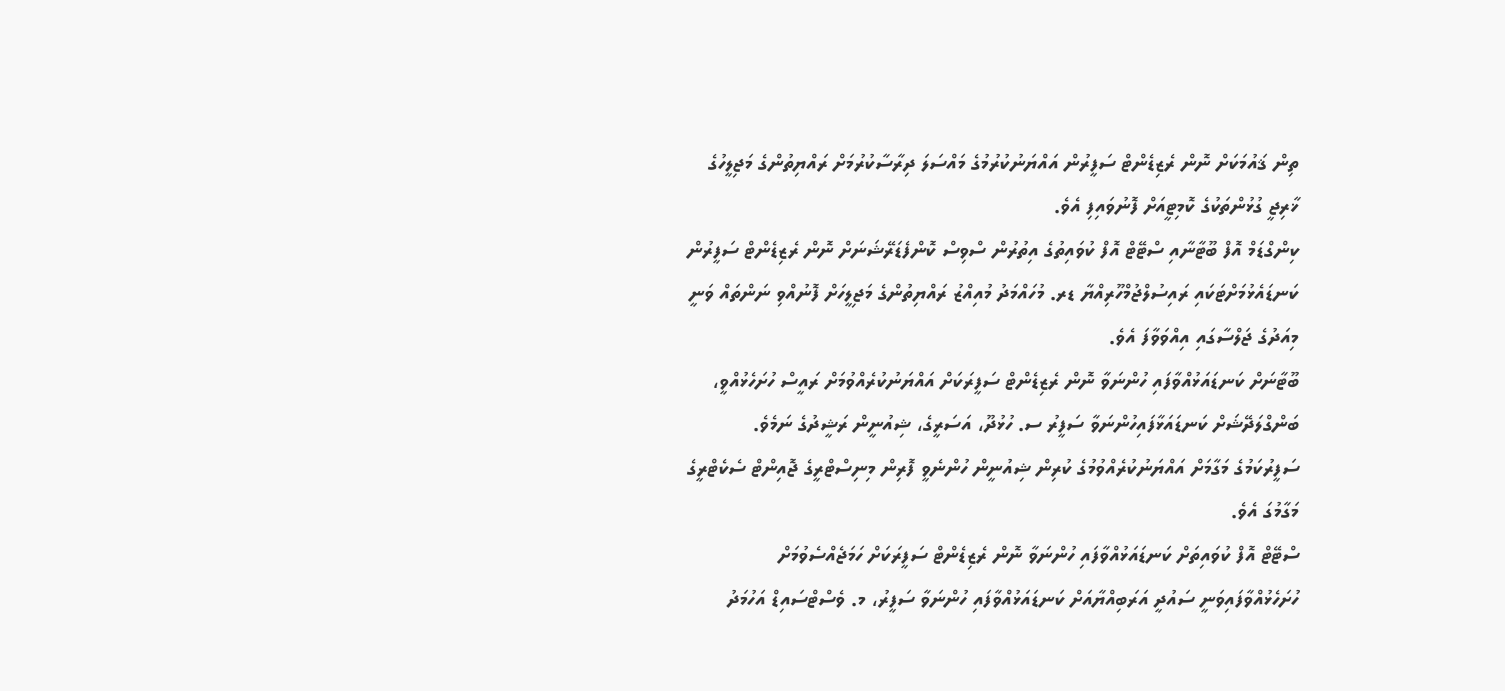ތިން ޤައުމަކަށް ނޮން ރެޒިޑެންޓް ސަފީރުން އައްޔަނުކުރުމުގެ މައްސަލަ ދިރާސާކުރުމަށް ރައްޔިތުންގެ މަޖިލީހުގެ ޚާރިޖީ ގުޅުންތަކުގެ ކޮމިޓީއަށް ފޮނުވައިފި އެވެ.
ކިންގްޑަމް އޮފް ބޫޓާނާއި ސްޓޭޓް އޮފް ކުވައިތުގެ އިތުރުން ސްވިސް ކޮންފެޑަރޭޝަނަށް ނޮން ރެޒިޑެންޓް ސަފީރުން ކަނޑައެޅުމަށްޓަކައި ރައިސުލްޖުމްހޫރިއްޔާ ޑރ. މުހައްމަދު މުއިއްޒު ރައްޔިތުންގެ މަޖިލީހަށް ފޮނުއްވި ނަންތައް ވަނީ މިއަދުގެ ޖަލްސާގައި އިއްވަވާފަ އެވެ.
ބޫޓާނަށް ކަނޑައަޅުއްވާފައި ހުންނަވާ ނޮން ރެޒިޑެންޓް ސަފީރަކަށް އައްޔަނުކުރެއްވުމަށް ރައީސް ހުށަހެޅުއްވީ، ބަންގްލަދޭޝަށް ކަނޑައަޅާފައިހުންނަވާ ސަފީރު ސ. ހުޅުދޫ، އަސަރީގެ، ޝިއުނީން ރަޝީދުގެ ނަމެވެ.
ސަފީރުކަމުގެ މަގާމަށް އައްޔަނުކުރެއްވުމުގެ ކުރިން ޝިއުނީން ހުންނެވީ ފޮރިން މިނިސްޓްރީގެ ޖޮއިންޓް ސެކެޓްރީގެ މަގާމުގަ އެވެ.
ސްޓޭޓް އޮފް ކުވައިތަށް ކަނޑައަޅުއްވާފައި ހުންނަވާ ނޮން ރެޒިޑެންޓް ސަފީރަކަށް ހަމަޖެއްސެވުމަށް ހުށަހެޅުއްވާފައިވަނީ ސައުދީ އަރަބިއްޔާއަށް ކަނޑައަޅުއްވާފައި ހުންނަވާ ސަފީރު، މ. ވެސްޓްސައިޑް އަހުމަދު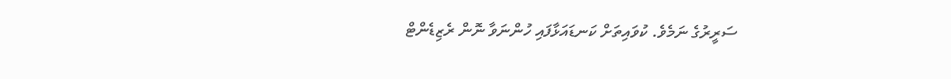ސަރީރުގެ ނަމެވެ. ކުވައިތަށް ކަނޑައަޅާފައި ހުންނަވާ ނޮން ރެޒިޑެންޓް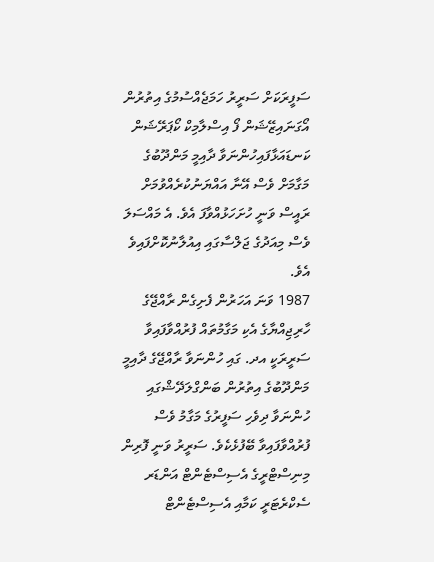ސަފީރަކަށް ސަރީރު ހަމަޖެއްސުމުގެ އިތުރުން އޯގަނައިޒޭޝަން ފޯ އިސްލާމިކް ކޯޕަރޭޝަން ކަނޑައަޅާފައިހުންނަވާ ދާއިމީ މަންދޫބުގެ މަގާމަށް ވެސް އޭނާ އައްޔަނުކުރެއްވުމަށް ރައީސް ވަނީ ހުށަހަޅުއްވާފަ އެވެ. އެ މައްސަލަ ވެސް މިއަދުގެ ޖަލްސާގައި އިއުލާނުކޮށްފައިވެ އެވެ.
1987 ވަނަ އަހަރުން ފެށިގެން ރާއްޖޭގެ ހާރިޖިއްޔާގެ އެކި މަގާމުތައް ފުރުއްވާފައިވާ ސަރީރަކީ އދ. ގައި ހުންނަވާ ރާއްޖޭގެ ދާއިމީ މަންދޫބުގެ އިތުރުން ބަންގްލަދޭޝްގައި ހުންނަވާ ދިވެހި ސަފީރުގެ މަގާމު ވެސް ފުރުއްވާފައިވާ ބޭފުޅެކެވެ. ސަރީރު ވަނީ ފޮރިން މިނިސްޓްރީގެ އެސިސްޓެންޓް އަންޑަރ ސެކްރެޓަރީ ކަމާއި އެސިސްޓެންޓް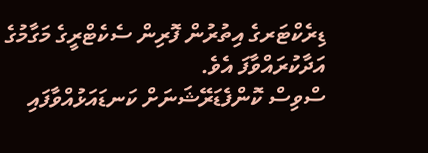ޑިރެކްޓަރގެ އިތުރުން ފޮރިން ސެކެޓްރީގެ މަގާމުގެ އަދާކުރައްވާފަ އެވެ.
ސްވިސް ކޮންފެޑަރޭޝަނަށް ކަނޑައަޅުއްވާފައި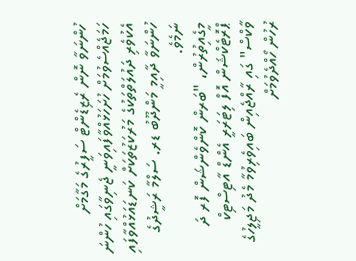ހުންނަވާ ނޮން ރެޒިޑެންޓް ސަފީރުގެ މަގާމަށް ހަމަޖެއްސެވުމަށް ހުށަހަޅުއްވާފައިވަނީ ޖެނިވާގައި ހުންނަ އެކުވެރި ދައުލަތްތަކުގެ މަރުކަޒުތަކަށް ކަނޑައަޅުއްވާފައި ހުންނަވާ ދާއިމީ މަންދޫބު ޑރ. ސަލްމާ ރަޝީދުގެ ނަމެވެ.
މީގެއިތުރުން، "ބަރން ކޮންވެންޝަން ފޮރ ދަ ޕްރޮޓެކްޝަން އޮފް ލިޓަރަރީ އެންޑް އާޓިސްޓިކް ވާކްސް" ގައި ރާއްޖެއިން ބައިވެރިވުމާ މެދު މަޖިލީހުގެ ރުހުން ހޯއްދެވުމަށް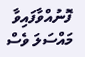ފޮނުއްވާފައިވާ މައްސަލަ ވެސް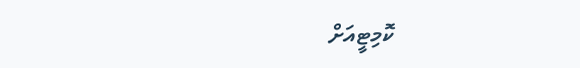ކޮމިޓީއަށް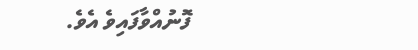ފޮނުއްވާފައިވެ އެވެ.